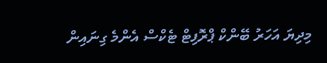މިދިޔަ އަހަރު ބޭންކް ޕްރޮފިޓް ޓެކްސް އެންމެ ގިނައިން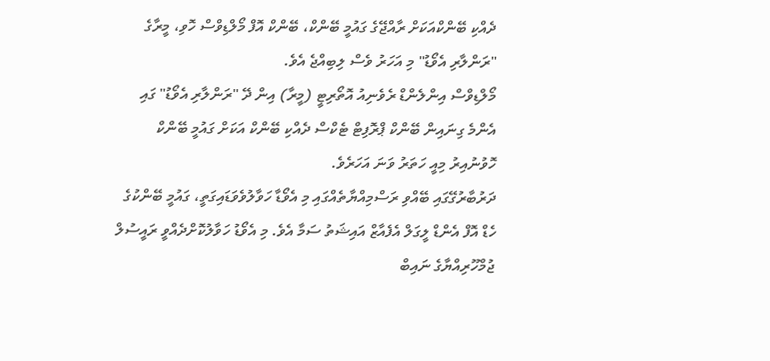ދެއްކި ބޭންކްއަކަށް ރާއްޖޭގެ ގައުމީ ބޭންކް، ބޭންކް އޮފް މޯލްޑިވްސް ހޮވި، މީރާގެ "ރަންލާރި އެވޯޑު" މި އަހަރު ވެސް ލިބިއްޖެ އެވެ.
މޯލްޑިވްސް އިންލެންޑް ރެވެނިއު އޮތޯރިޓީ (މީރާ) އިން ދޭ "ރަންލާރި އެވޯޑު" ގައި އެންމެ ގިނައިން ބޭންކް ޕްރޮފިޓް ޓެކްސް ދެއްކި ބޭންކް އަކަށް ގައުމީ ބޭންކް ހޮވުނުއިރު މިއީ ހަތަރު ވަނަ އަހަރެވެ.
ދަރުބާރުގޭގައި ބޭއްވި ރަސްމިއްޔާތެއްގައި މި އެވޯޑާ ހަވާލުވެވަޑައިގަތީ، ގައުމީ ބޭންކުގެ ހެޑް އޮފް އެންޑް ލީގަލް އެފެއާޒް އައިޝަތު ސަމާ އެވެ. މި އެވޯޑު ހަވާލުކޮށްދެއްވީ ރައީސުލް ޖުމްހޫރިއްޔާގެ ނައިބް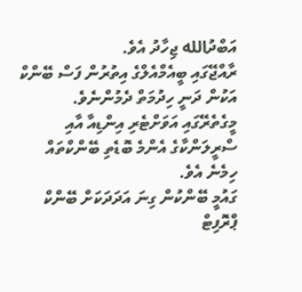އަބްދުالله ޖިހާދު އެވެ.
ރާއްޖޭގައި ބީއެމްއެލްގެ އިތުރުން ފަސް ބޭންކް އަކުން ދަނީ ހިދުމަތް ދެމުންނެވެ. މީގެތެރޭގައި އަވަށްޓެރި އިންޑިއާ އާއި ސްރީލަންކާގެ އެންމެ ބޮޑެތި ބޭންކްތައް ހިމެނެ އެވެ.
ގައުމީ ބޭންކުން ގިނަ އަދަދަކަށް ބޭންކް ޕްރޮފިޓް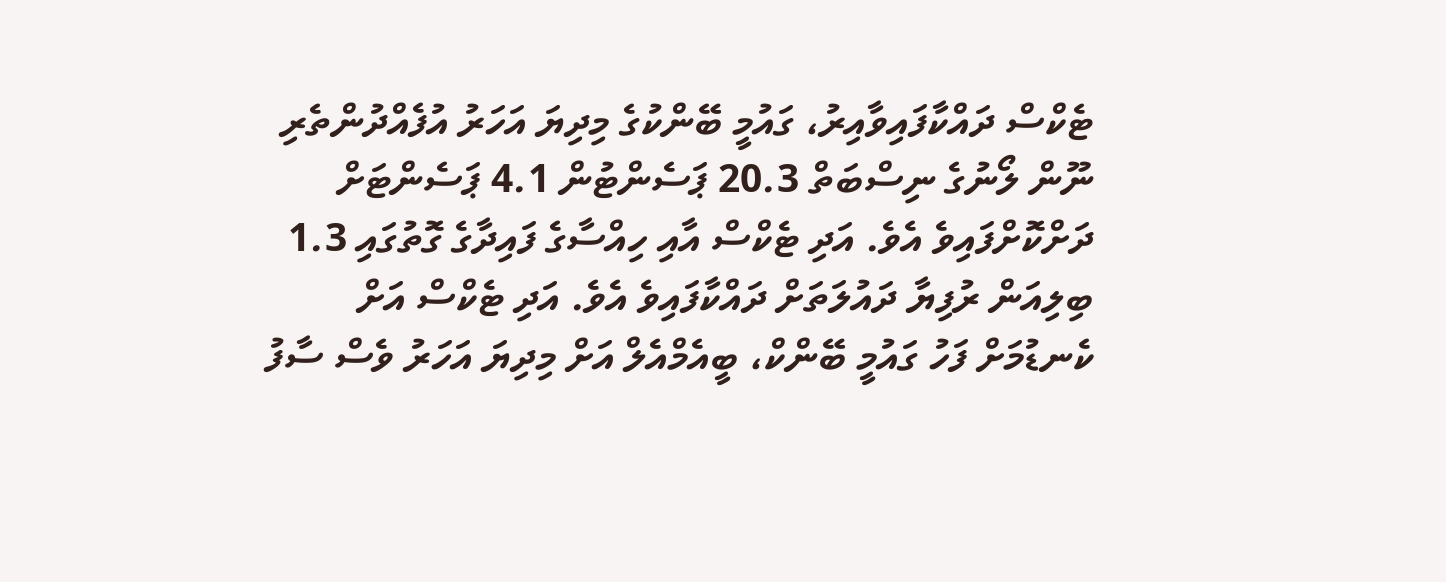ޓެކްސް ދައްކާފައިވާއިރު، ގައުމީ ބޭންކުގެ މިދިޔަ އަހަރު އުފެއްދުންތެރި ނޫން ލޯނުގެ ނިސްބަތް 20.3 ޕަސެންޓުން 4.1 ޕަސެންޓަށް ދަށްކޮށްފައިވެ އެވެ. އަދި ޓެކްސް އާއި ހިއްސާގެ ފައިދާގެ ގޮތުގައި 1.3 ބިލިއަން ރުފިޔާ ދައުލަތަށް ދައްކާފައިވެ އެވެ. އަދި ޓެކްސް އަށް ކެނޑުމަށް ފަހު ގައުމީ ބޭންކް، ބީއެމްއެލް އަށް މިދިޔަ އަހަރު ވެސް ސާފު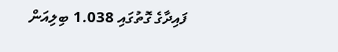ފައިދާގެ ގޮތުގައި 1.038 ބިލިއަން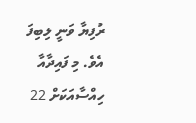ރުފިޔާ ވަނީ ލިބިފަ އެވެ. މި ފައިދާއާ ހިއްސާއަކަށް 22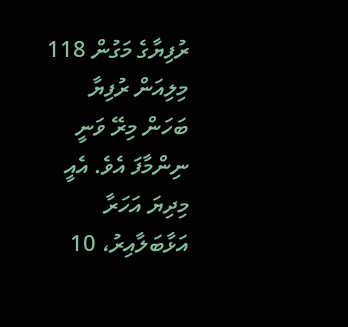ރުފިޔާގެ މަގުން 118 މިލިއަން ރުފިޔާ ބަހަން މިރޭ ވަނީ ނިންމާފަ އެވެ. އެއީ މިދިޔަ އަހަރާ އަޅާބަލާއިރު، 10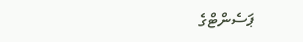ޕަސެންޓްގެ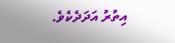އިތުރު އަދަދެކެވެ.